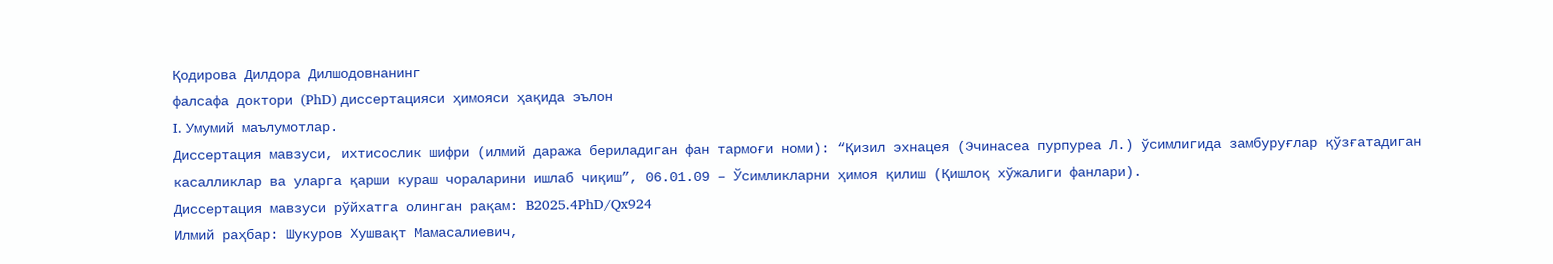Қодирова Дилдора Дилшодовнанинг
фалсафа доктори (PhD) диссертацияси ҳимояси ҳақида эълон
I. Умумий маълумотлар.
Диссертация мавзуси, ихтисослик шифри (илмий даража бериладиган фан тармоғи номи): “Қизил эхнацея (Эчинаcеа пурпуреа Л.) ўсимлигида замбуруғлар қўзғатадиган касалликлар ва уларга қарши кураш чораларини ишлаб чиқиш”, 06.01.09 – Ўсимликларни ҳимоя қилиш (Қишлоқ хўжалиги фанлари).
Диссертация мавзуси рўйхатга олинган рақам: B2025.4PhD/Qx924
Илмий раҳбар: Шукуров Хушвақт Мамасалиевич,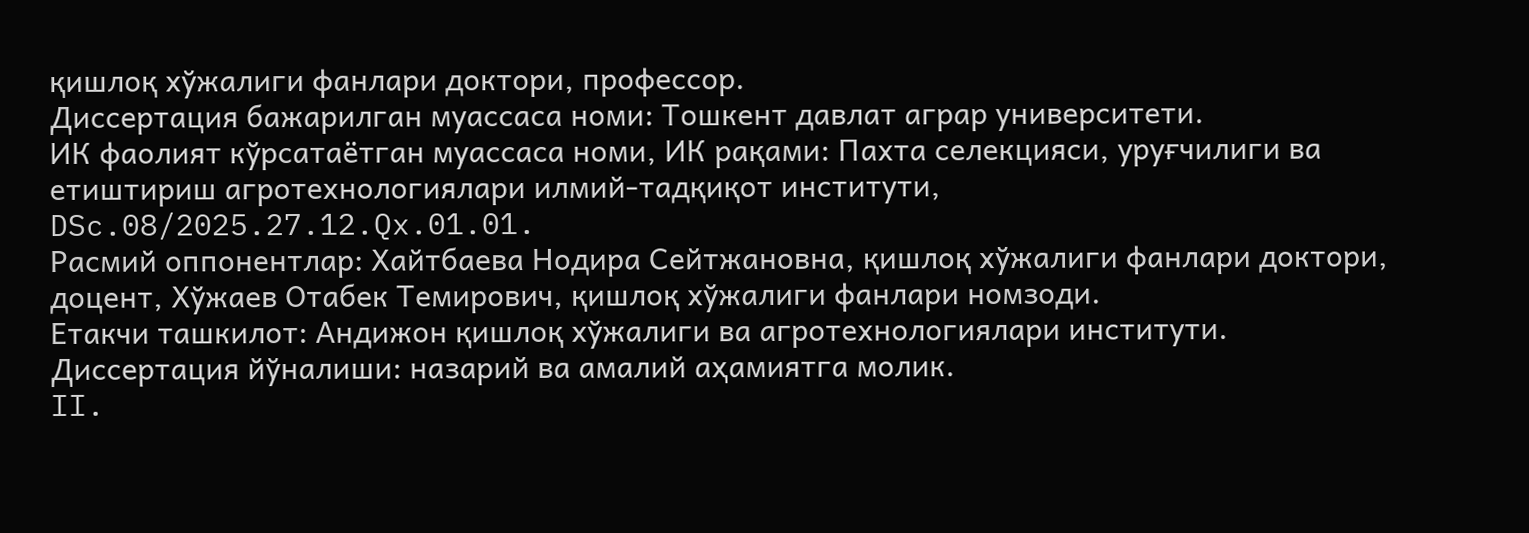қишлоқ хўжалиги фанлари доктори, профессор.
Диссертация бажарилган муассаса номи: Тошкент давлат аграр университети.
ИК фаолият кўрсатаётган муассаса номи, ИК рақами: Пахта селекцияси, уруғчилиги ва етиштириш агротехнологиялари илмий-тадқиқот институти, DSc.08/2025.27.12.Qx.01.01.
Расмий оппонентлар: Хайтбаева Нодира Сейтжановна, қишлоқ хўжалиги фанлари доктори, доцент, Хўжаев Отабек Темирович, қишлоқ хўжалиги фанлари номзоди.
Етакчи ташкилот: Андижон қишлоқ хўжалиги ва агротехнологиялари институти.
Диссертация йўналиши: назарий ва амалий аҳамиятга молик.
II.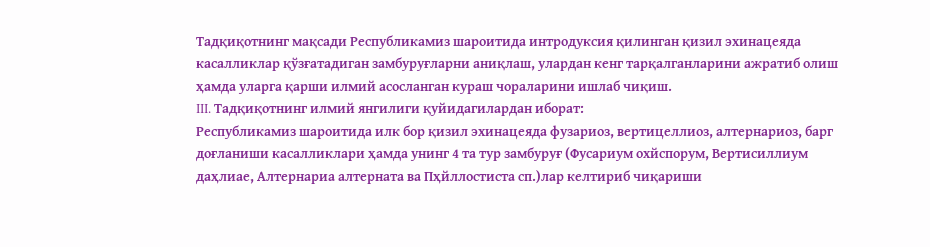Тадқиқотнинг мақсади Республикамиз шароитида интродуксия қилинган қизил эхинацеяда касалликлар қўзғатадиган замбуруғларни аниқлаш, улардан кенг тарқалганларини ажратиб олиш ҳамда уларга қарши илмий асосланган кураш чораларини ишлаб чиқиш.
III. Тадқиқотнинг илмий янгилиги қуйидагилардан иборат:
Республикамиз шароитида илк бор қизил эхинацеяда фузариоз, вертицеллиоз, алтернариоз, барг доғланиши касалликлари ҳамда унинг 4 та тур замбуруғ (Фусариум охйспорум, Вертиcиллиум даҳлиае, Алтернариа алтерната ва Пҳйллостиcта сп.)лар келтириб чиқариши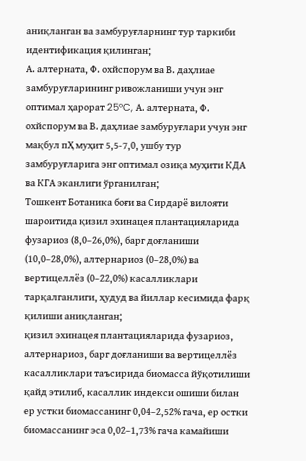аниқланган ва замбуруғларнинг тур таркиби идентификация қилинган;
А. алтерната, Ф. охйспорум ва В. даҳлиае замбуруғларининг ривожланиши учун энг оптимал ҳарорат 25°C, А. алтерната, Ф. охйспорум ва В. даҳлиае замбуруғлари учун энг мақбул пҲ муҳит 5,5-7,0, ушбу тур замбуруғларига энг оптимал озиқа муҳити КДА ва КГА эканлиги ўрганилган;
Тошкент Ботаника боғи ва Сирдарё вилояти шароитида қизил эхинацея плантацияларида фузариоз (8,0–26,0%), барг доғланиши (10,0–28,0%), алтернариоз (0–28,0%) ва вертицеллёз (0–22,0%) касалликлари тарқалганлиги, ҳудуд ва йиллар кесимида фарқ қилиши аниқланган;
қизил эхинацея плантацияларида фузариоз, алтернариоз, барг доғланиши ва вертицеллёз касалликлари таъсирида биомасса йўқотилиши қайд этилиб, касаллик индекси ошиши билан ер устки биомассанинг 0,04–2,52% гача, ер остки биомассанинг эса 0,02–1,73% гача камайиши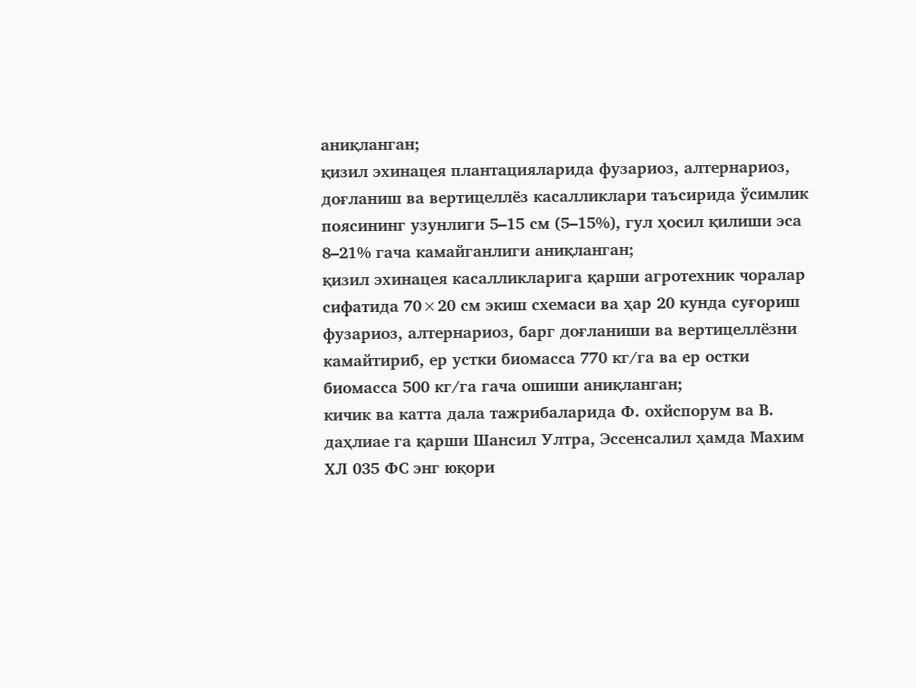аниқланган;
қизил эхинацея плантацияларида фузариоз, алтернариоз, доғланиш ва вертицеллёз касалликлари таъсирида ўсимлик поясининг узунлиги 5–15 см (5–15%), гул ҳосил қилиши эса 8–21% гача камайганлиги аниқланган;
қизил эхинацея касалликларига қарши агротехник чоралар сифатида 70×20 см экиш схемаси ва ҳар 20 кунда суғориш фузариоз, алтернариоз, барг доғланиши ва вертицеллёзни камайтириб, ер устки биомасса 770 кг/га ва ер остки биомасса 500 кг/га гача ошиши аниқланган;
кичик ва катта дала тажрибаларида Ф. охйспорум ва В. даҳлиае га қарши Шансил Ултра, Эссенсалил ҳамда Махим ХЛ 035 ФС энг юқори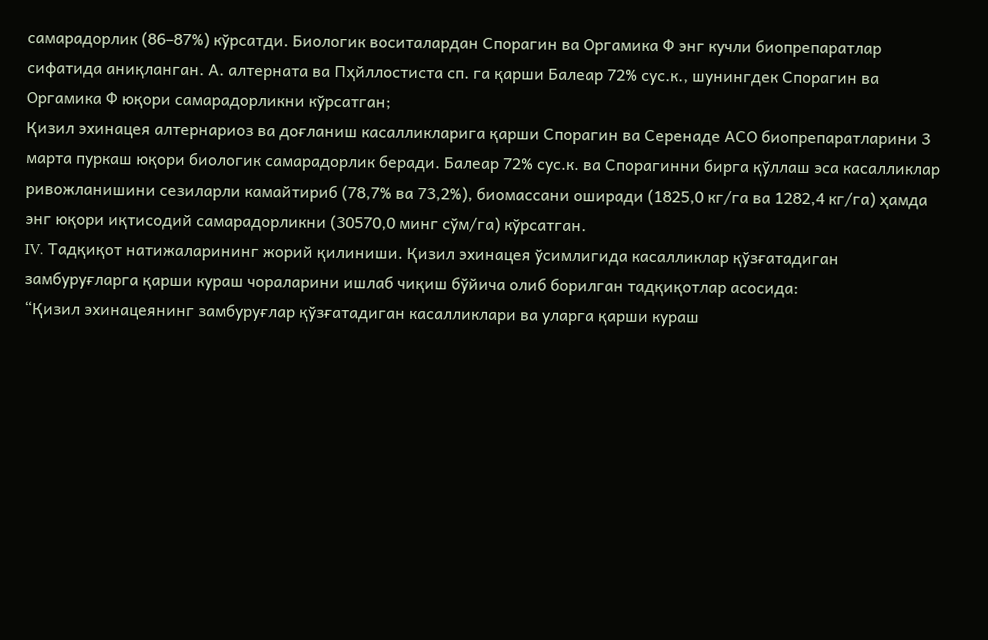самарадорлик (86–87%) кўрсатди. Биологик воситалардан Спорагин ва Оргамика Ф энг кучли биопрепаратлар сифатида аниқланган. А. алтерната ва Пҳйллостиcта сп. га қарши Балеар 72% сус.к., шунингдек Спорагин ва Оргамика Ф юқори самарадорликни кўрсатган;
Қизил эхинацея алтернариоз ва доғланиш касалликларига қарши Спорагин ва Серенаде АСО биопрепаратларини 3 марта пуркаш юқори биологик самарадорлик беради. Балеар 72% сус.к. ва Спорагинни бирга қўллаш эса касалликлар ривожланишини сезиларли камайтириб (78,7% ва 73,2%), биомассани оширади (1825,0 кг/га ва 1282,4 кг/га) ҳамда энг юқори иқтисодий самарадорликни (30570,0 минг сўм/га) кўрсатган.
IV. Тадқиқот натижаларининг жорий қилиниши. Қизил эхинацея ўсимлигида касалликлар қўзғатадиган замбуруғларга қарши кураш чораларини ишлаб чиқиш бўйича олиб борилган тадқиқотлар асосида:
“Қизил эхинацеянинг замбуруғлар қўзғатадиган касалликлари ва уларга қарши кураш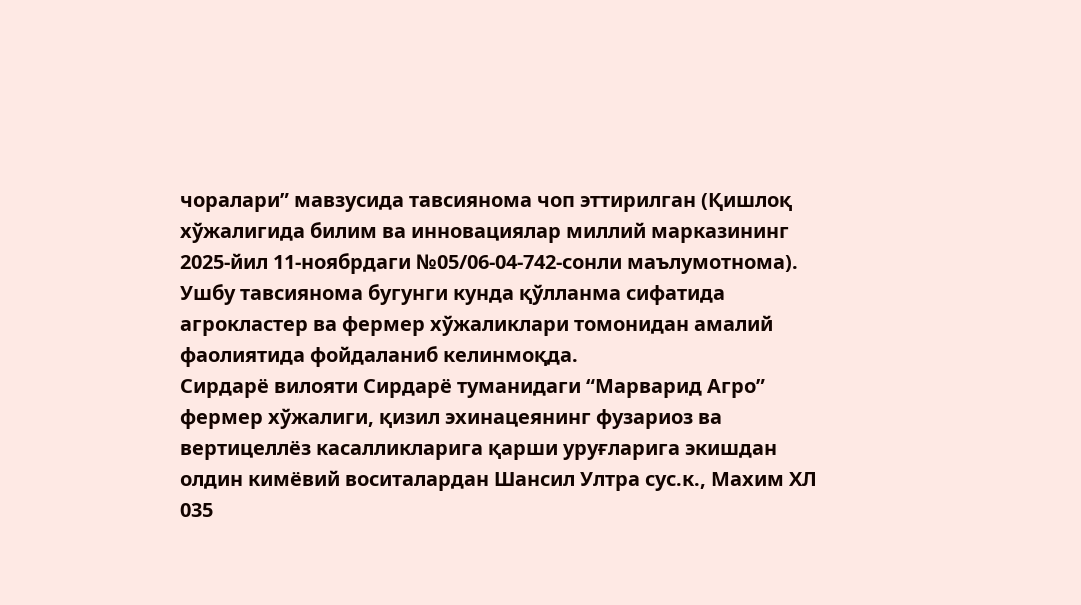чоралари” мавзусида тавсиянома чоп эттирилган (Қишлоқ хўжалигида билим ва инновациялар миллий марказининг 2025-йил 11-ноябрдаги №05/06-04-742-сонли маълумотнома). Ушбу тавсиянома бугунги кунда қўлланма сифатида агрокластер ва фермер хўжаликлари томонидан амалий фаолиятида фойдаланиб келинмоқда.
Сирдарё вилояти Сирдарё туманидаги “Марварид Агро” фермер хўжалиги, қизил эхинацеянинг фузариоз ва вертицеллёз касалликларига қарши уруғларига экишдан олдин кимёвий воситалардан Шансил Ултра сус.к., Махим ХЛ 035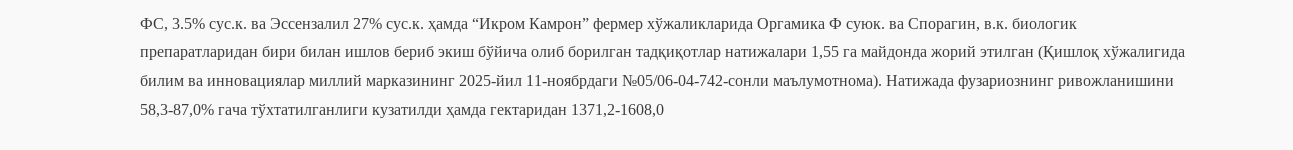ФС, 3.5% сус.к. ва Эссензалил 27% сус.к. ҳамда “Икром Камрон” фермер хўжаликларида Оргамика Ф суюк. ва Спорагин, в.к. биологик препаратларидан бири билан ишлов бериб экиш бўйича олиб борилган тадқиқотлар натижалари 1,55 га майдонда жорий этилган (Қишлоқ хўжалигида билим ва инновациялар миллий марказининг 2025-йил 11-ноябрдаги №05/06-04-742-сонли маълумотнома). Натижада фузариознинг ривожланишини 58,3-87,0% гача тўхтатилганлиги кузатилди ҳамда гектаридан 1371,2-1608,0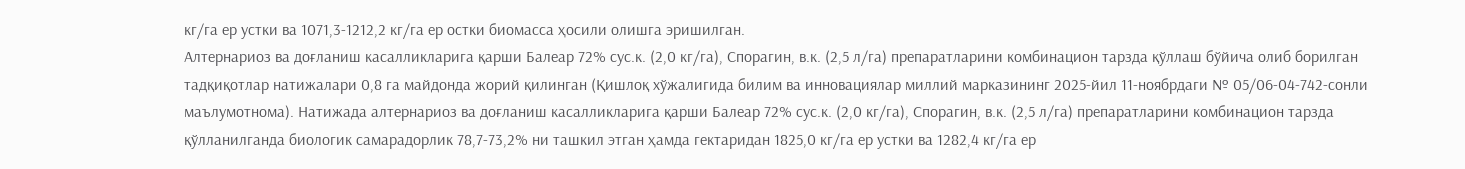кг/га ер устки ва 1071,3-1212,2 кг/га ер остки биомасса ҳосили олишга эришилган.
Алтернариоз ва доғланиш касалликларига қарши Балеар 72% сус.к. (2,0 кг/га), Спорагин, в.к. (2,5 л/га) препаратларини комбинацион тарзда қўллаш бўйича олиб борилган тадқиқотлар натижалари 0,8 га майдонда жорий қилинган (Қишлоқ хўжалигида билим ва инновациялар миллий марказининг 2025-йил 11-ноябрдаги № 05/06-04-742-сонли маълумотнома). Натижада алтернариоз ва доғланиш касалликларига қарши Балеар 72% сус.к. (2,0 кг/га), Спорагин, в.к. (2,5 л/га) препаратларини комбинацион тарзда қўлланилганда биологик самарадорлик 78,7-73,2% ни ташкил этган ҳамда гектаридан 1825,0 кг/га ер устки ва 1282,4 кг/га ер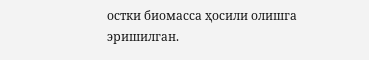остки биомасса ҳосили олишга эришилган.